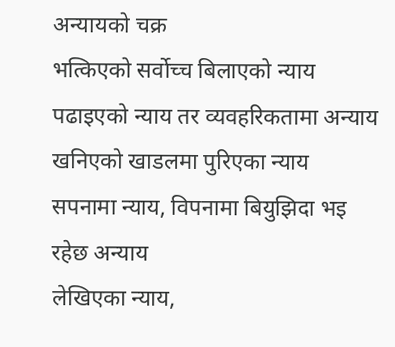अन्यायको चक्र
भत्किएको सर्वोच्च बिलाएको न्याय
पढाइएको न्याय तर व्यवहरिकतामा अन्याय
खनिएको खाडलमा पुरिएका न्याय
सपनामा न्याय, विपनामा बियुझिदा भइ रहेछ अन्याय
लेखिएका न्याय,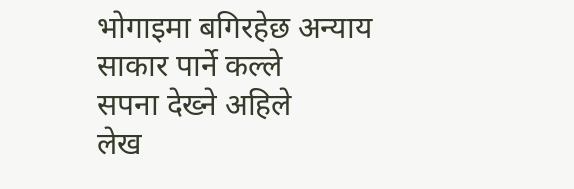भोगाइमा बगिरहेछ अन्याय
साकार पार्ने कल्ले
सपना देख्ने अहिले
लेख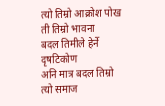त्यो तिम्रो आक्रोश पोख ती तिम्रो भावना
बदल तिमीले हेर्ने दृषटिकोण
अनि मात्र बदल तिम्रो त्यो समाज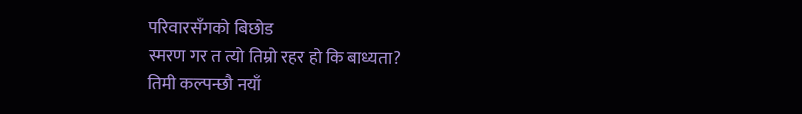परिवारसँगको बिछोड
स्मरण गर त त्यो तिम्रो रहर हो कि बाध्यता?
तिमी कल्पन्छौ नयाँ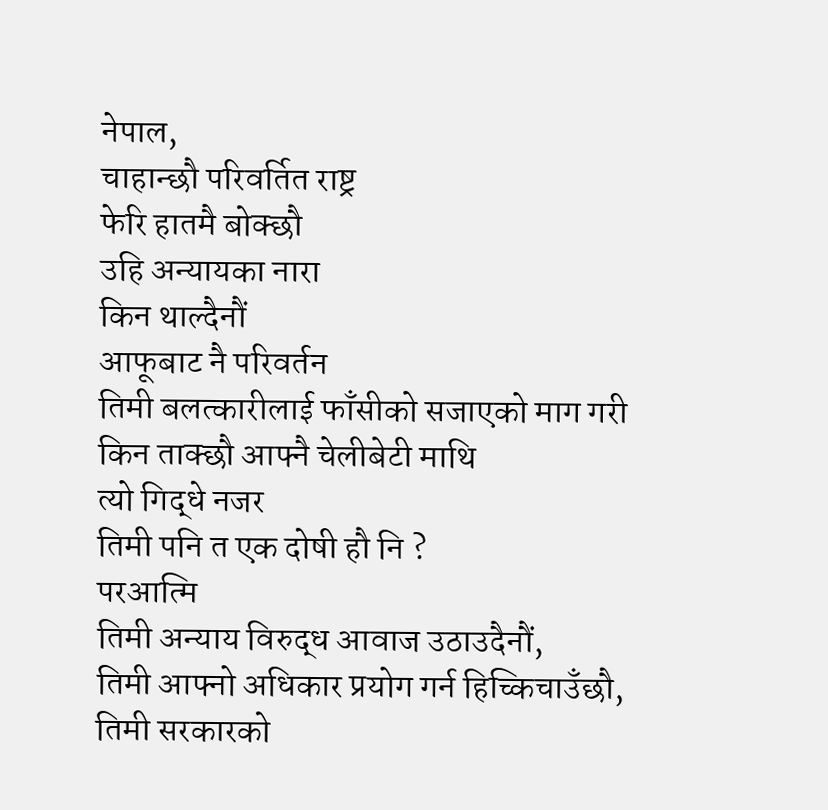नेपाल,
चाहान्छौ परिवर्तित राष्ट्र
फेरि हातमै बोक्छौ
उहि अन्यायका नारा
किन थाल्दैनौं
आफूबाट नै परिवर्तन
तिमी बलत्कारीलाई फाँसीको सजाएको माग गरी
किन ताक्छौ आफ्नै चेलीबेटी माथि
त्यो गिद्धे नजर
तिमी पनि त एक दोषी हौ नि ?
परआत्मि
तिमी अन्याय विरुद्ध आवाज उठाउदैनौं,
तिमी आफ्नो अधिकार प्रयोग गर्न हिच्किचाउँछौ,
तिमी सरकारको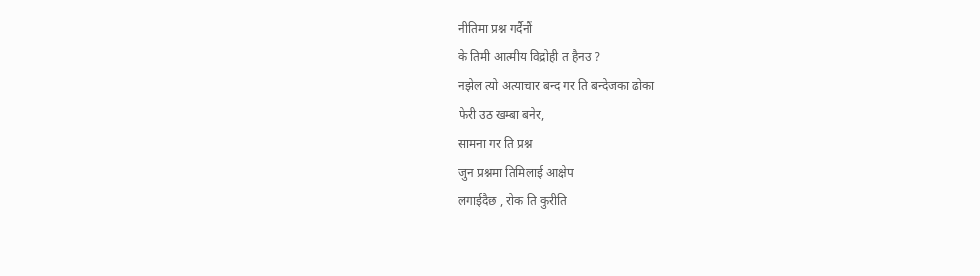नीतिमा प्रश्न गर्दैनौं
के तिमी आत्मीय विद्रोही त हैनउ ?
नझेल त्यो अत्याचार बन्द गर ति बन्देजका ढोका
फेरी उठ खम्बा बनेर,
सामना गर ति प्रश्न
जुन प्रश्नमा तिमिलाई आक्षेप
लगाईदैछ , रोक ति कुरीति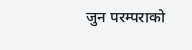जुन परम्पराको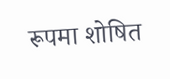रूपमा शोषित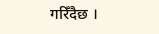गरिँदैछ ।